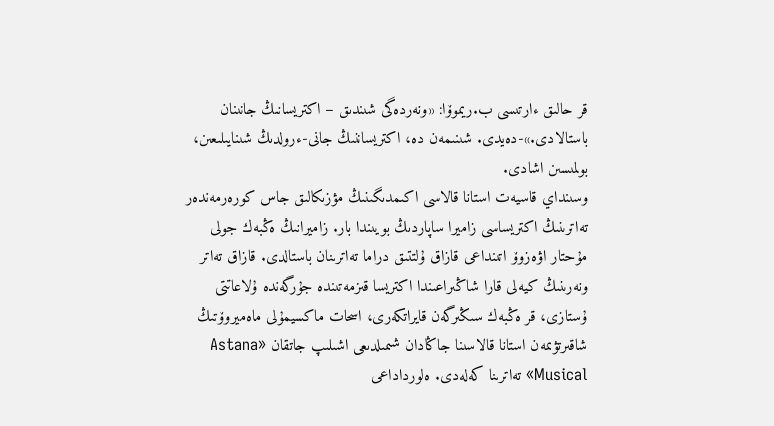قر حالىق ءارتىسى ب.ريموۆا: «ونەردەگى شىندىق – اكتريسانىڭ جانىنان باستالادى.»-دەيدى. شىنىمەن دە، اكتريساننىڭ جانى-ءرولدىڭ شىنايىلىعىن، بولمىسىن اشادى.
وسىنداي قاسيەت استانا قالاسى اكىمدىگىنىڭ مۋزىكالىق جاس كورەرمەندەر تەاترىنىڭ اكتريساسى زاميرا ساپاردىڭ بويىندا بار. زاميرانىڭ ەڭبەك جولى مۇحتار اۋەزوۆ اتىنداعى قازاق ۇلتتىق دراما تەاترىنان باستالدى. قازاق تەاتر ونەرىنىڭ كيەلى قارا شاڭىراعىندا اكتريسا قىزمەتىندە جۇرگەندە ۇلاعاتتى ۇستازى، قر ەڭبەك سىڭىرگەن قايراتكەرى، اسحات ماكسيمۇلى ماەميروۆتىڭ شاقىرتۋىمەن استانا قالاسىنا جاڭادان شىمىلدىعى اشىلىپ جاتقان «Astana Musical» تەاترىنا كەلەدى. ەلورداداعى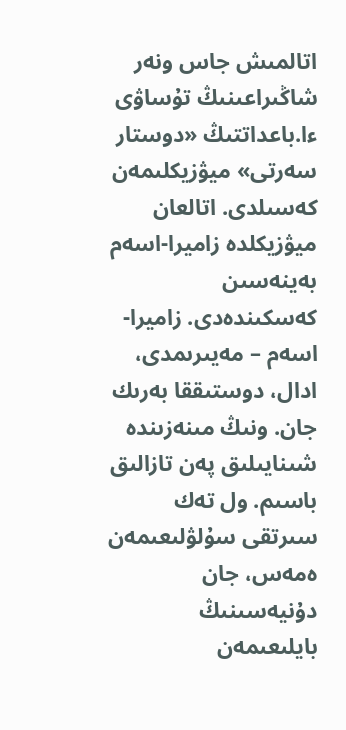اتالمىش جاس ونەر شاڭىراعىنىڭ تۇساۋى ءا.باعداتتىڭ «دوستار سەرتى» ميۋزيكلىمەن كەسىلدى. اتالعان ميۋزيكلدە زاميرا-اسەم بەينەسىن كەسكىندەدى. زاميرا-اسەم – مەيىرىمدى، ادال، دوستىققا بەرىك جان. ونىڭ مىنەزىندە شىنايىلىق پەن تازالىق باسىم. ول تەك سىرتقى سۇلۋلىعىمەن ەمەس، جان دۇنيەسىنىڭ بايلىعىمەن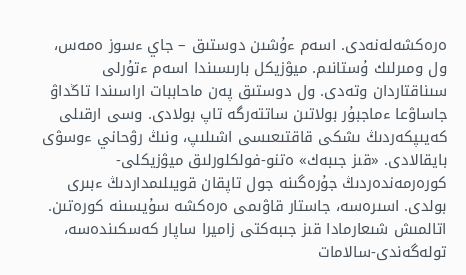ەرەكشەلەنەدى. اسەم ءۇشىن دوستىق – جاي ءسوز ەمەس، ول ومىرلىك ۇستانىم. ميۋزيكل بارىسىندا اسەم ءتۇرلى سىناقتاردان وتەدى. ول دوستىق پەن ماحاببات اراسىندا تاڭداۋ جاساۋعا ءماجبۇر بولاتىن ساتتەرگە تاپ بولادى. وسى ارقىلى كەيىپكەردىڭ ىشكى قاقتىعىسى اشىلىپ، ونىڭ رۋحاني ءوسۋى بايقالادى. «قىز جىبەك» ەتنو-فولكلورلىق ميۋزيكلى-كورەرمەندەردىڭ جۇرەگىنە جول تاپقان قويىلىمداردىڭ ءبىرى بولدى. اسىرەسە، جاستار قاۋىمى ەرەكشە سۇيسىنە كورەتىن. اتالمىش شىعارمادا قىز جىبەكتى زاميرا ساپار كەسكىندەسە، تولەگەندى-سالامات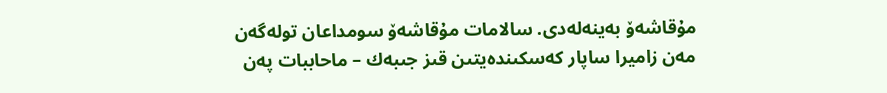مۇقاشەۆ بەينەلەدى. سالامات مۇقاشەۆ سومداعان تولەگەن مەن زاميرا ساپار كەسكىندەيتىن قىز جىبەك – ماحاببات پەن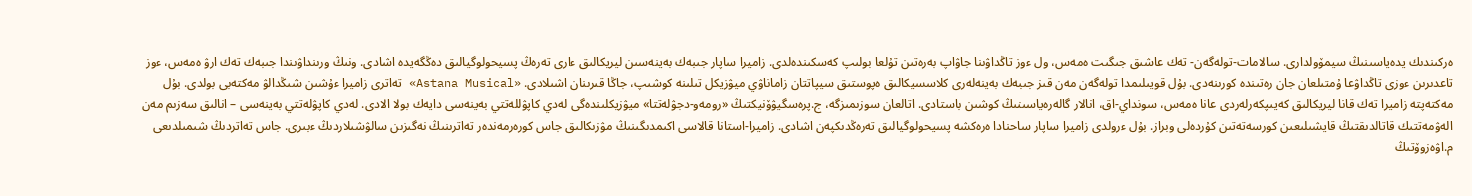ەركىندىك يدەياسىنىڭ سيمۆولدارى. سالامات-تولەگەن- تەك عاشىق جىگىت ەمەس، ول ءوز تاڭداۋىنا جاۋاپ بەرەتىن تۇلعا بولىپ كەسكىندەلدى. زاميرا ساپار جىبەك بەينەسىن ليريكالىق ءارى تەرەڭ پسيحولوگيالىق دەڭگەيدە اشادى. ونىڭ ورىنداۋىندا جىبەك تەك ارۋ ەمەس، ءوز تاعدىرىن ءوزى تاڭداۋعا ۇمتىلعان جان رەتىندە كورىنەدى. بۇل قويىلىمدا تولەگەن مەن قىز جىبەك بەينەلەرى كلاسسيكالىق ەپوستىق سيپاتتان زاماناۋي ميۋزيكل تىلىنە كوشىپ، جاڭا قىرىنان اشىلادى. «Astana Musical» تەاترى زاميرا ءۇشىن شىڭدالۋ مەكتەبى بولدى. بۇل مەكتەپتە زاميرا تەك قانا ليريكالىق كەيىپكەرلەردى عانا ەمەس، سونداي-اق، انالار گالەرەياسىنىڭ كوشىن باستادى. اتالعان سوزىمىزگە، ج.پرەسگيۋۆنيكتىڭ «رومەو-دجۋلەتتا» ميۋزيكلىندەگى لەدي كاپۋللەتتي بەينەسى دايەك بولا الادى. لەدي كاپۋلەتتي بەينەسى – انالىق سەزىم مەن الەۋمەتتىك قاتالدىقتىڭ قايشىلىعىن كورسەتەتىن كۇردەلى وبراز. بۇل ءرولدى زاميرا ساپار ساحنادا ەرەكشە پسيحولوگيالىق تەرەڭدىكپەن اشادى. زاميرا-استانا قالاسى اكىمدىگىنىڭ مۋزىكالىق جاس كورەرمەندەر تەاترىنىڭ نەگىزىن سالۋشىلاردىڭ ءبىرى. جاس تەاتردىڭ شىمىلدىعى م.اۋەزوۆتىڭ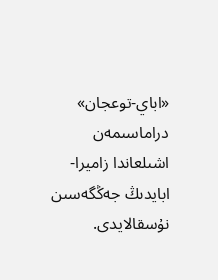«اباي-توعجان» دراماسىمەن اشىلعاندا زاميرا-ابايدىڭ جەڭگەسىن نۇسقالايدى.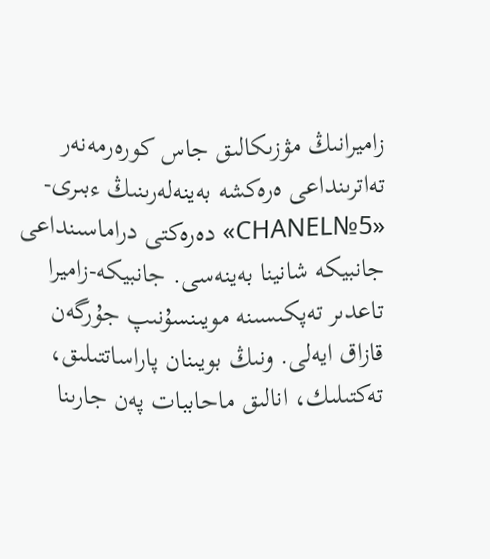زاميرانىڭ مۋزىكالىق جاس كورەرمەنەر تەاترىنداعى ەرەكشە بەينەلەرىنىڭ ءبىرى- «CHANEL№5» دەرەكتى دراماسىنداعى جانبيكە شانينا بەينەسى. جانبيكە-زاميرا تاعدىر تەپكىسىنە مويىنسۇنىپ جۇرگەن قازاق ايەلى. ونىڭ بويىنان پاراساتتىلىق، تەكتىلىك، انالىق ماحاببات پەن جارىنا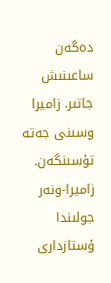دەگەن ساعىنىش جاتىر. زاميرا وسىنى جەتە تۇسىنگەن. زاميرا-ونەر جولىندا ۇستازدارى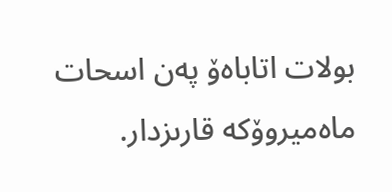بولات اتاباەۆ پەن اسحات ماەميروۆكە قارىزدار.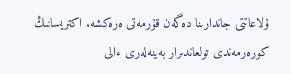ۇلاعاتتى جاندارىنا دەگەن قۇرمەتى ەرەكشە. اكتريسانىڭ كورەرمەندى تولعاندىرار بەينەلەرى ءالى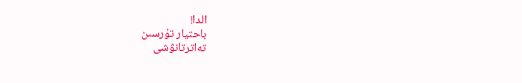الدا!
باحتيار تۇرسىن
تەاترتانۋشى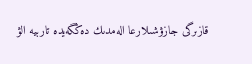قازىرگى جازۋشىلارعا الەمدىك دەڭگەيدە تاربيە الۋ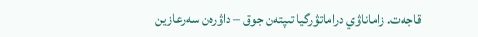قاجەت. زاماناۋي دراماتۋرگيا تىپتەن جوق – داۋرەن سەرعازين